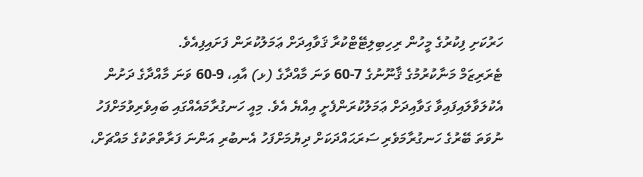ހަރުކަށި ފިކުރުގެ މީހުން ރިހިބިލިޓޭޓްކުރާ ޤަވާއިދަށް ޢަމަލުކުރަން ފަށައިފިއެވެ.
ޓެރަރިޒަމް މަނާކުރުމުގެ ޤާނޫނުގެ 7-60 ވަނަ މާއްދާގެ (ޅ) އާއި، 9-60 ވަނަ މާއްދާގެ ދަށުން އެކުލަވާލައިފައިވާ ގަވާއިދަށް ޢަމަލުކުރަންފެށީ އިއްޔެ އެވެ. މިއީ ހަނގުރާމައެއްގައި ބައިވެރިވުމަށްފަހު ނުވަތަ ބޭރުގެ ހަނގުރާމަވެރި ސަރަޙައްދަކަށް ދިޔުމަށްފަހު އެނބުރި އަންނަ ފަރާތްތަކުގެ މައްޗަށް،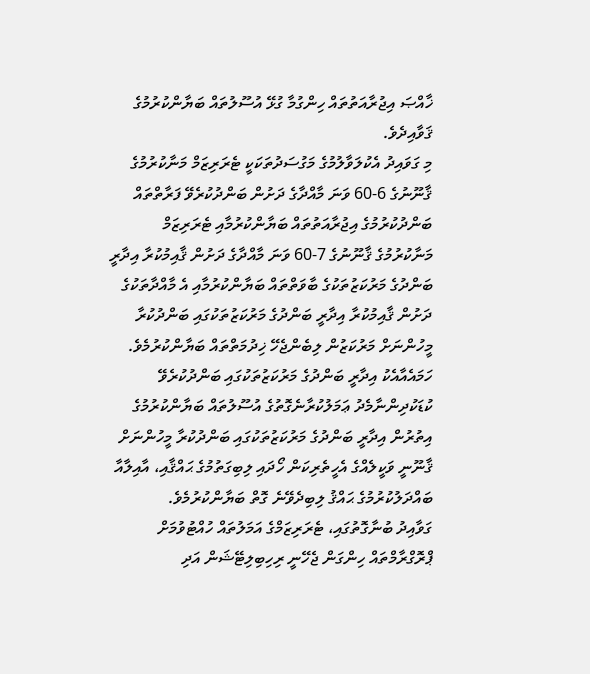ޚާއްޞަ އިޖުރާއަތުތައް ހިންގުމާ ގުޅޭ އުސޫލުތައް ބަޔާންކުރުމުގެ ޤަވާއިދެވެ.
މި ގަވައިދު އެކުލަވާލުމުގެ މަގުސަދުތަކަކީ ޓެރަރިޒަމް މަނާކުރުމުގެ ޤާނޫނުގެ 6-60 ވަނަ މާއްދާގެ ދަށުން ބަންދުކުރެވޭ ފަރާތްތައް ބަންދުކުރުމުގެ އިޖުރާއަތުތައް ބަޔާންކުރުމާއި ޓެރަރިޒަމް މަނާކުރުމުގެ ޤާނޫނުގެ 7-60 ވަނަ މާއްދާގެ ދަށުން ޤާއިމުކުރާ އިދާރީ ބަންދުގެ މަރުކަޒުތަކުގެ ބާވަތްތައް ބަޔާންކުރުމާއި އެ މާއްދާތަކުގެ ދަށުން ޤާއިމުކުރާ އިދާރީ ބަންދުގެ މަރުކަޒުތަކުގައި ބަންދުކުރާ މީހުންނަށް މަރުކަޒުން ލިބެންޖެހޭ ޚިދުމަތްތައް ބަޔާންކުރުމެވެ.
ހަމައެއާއެކު އިދާރީ ބަންދުގެ މަރުކަޒުތަކުގައި ބަންދުކުރެވޭ ކުޑަކުދިންނާމެދު ޢަމަލުކުރާނެގޮތުގެ އުސޫލުތައް ބަޔާންކުރުމުގެ އިތުރުން އިދާރީ ބަންދުގެ މަރުކަޒުތަކުގައި ބަންދުކުރާ މީހުންނަށް ޤާނޫނީ ވަކީލެއްގެ އެހީތެރިކަން ހޯދައި ލިބިގަތުމުގެ ޙައްޤާއި، އާއިލާއާ ބައްދަލުކުރުމުގެ ޙައްޤު ލިބިދެވޭނެ ގޮތް ބަޔާންކުރުމެވެ.
ގަވާއިދު ބުނާގޮތުގައި، ޓެރަރިޒަމްގެ އަމަލުތައް ހުއްޓުވުމަށް ޕްރޮގްރާމްތައް ހިންގަން ޖެހޭނީ ރިހިބިލިޓޭޝަން އަދި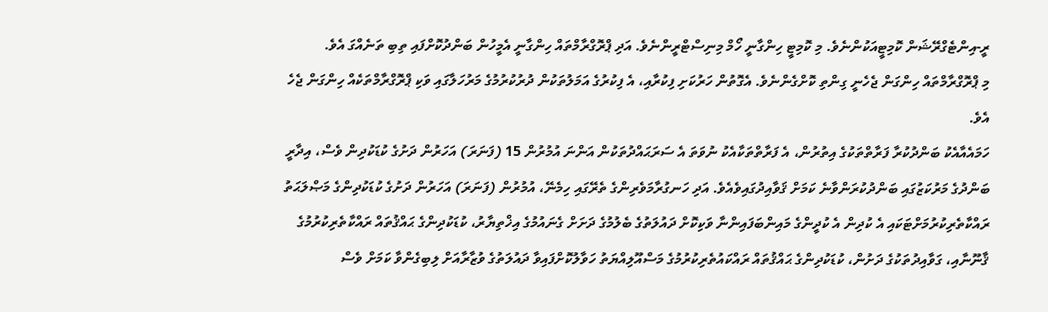ރީ-އިންޓެގްރޭޝަން ކޮމިޓީއަކުންނެވެ. މި ކޮމިޓީ ހިންގާނީ ހޯމް މިނިސްޓްރީންނެވެ. އަދި ޕްރޮގްރާމްތައް ހިންގާނީ އެމީހުން ބަންދުކޮށްފައި ތިބި ތަނެއްގަ އެވެ.
މި ޕްރޮގްރާމްތައް ހިންގަން ޖެހެނީ ގިންތި ކޮށްގެންނެވެ. އެގޮތުން ހަރުކަށި ފިކުރާއި، އެ ފިކުރުގެ އަމަލުތަކުން ދުރުކުރުމުގެ މަރުހަލާގައި ވަކި ޕްރޮގްރާމްތަކެއް ހިންގަން ޖެހެ އެވެ.
ހަމައެއާއެކު ބަންދުކުރާ ފަރާތްތަކުގެ އިތުރުން، އެ ފަރާތްތަކާއެކު ނުވަތަ އެ ސަރަޙައްދުތަކުން އަންނަ އުމުރުން 15 (ފަނަރަ) އަހަރުން ދަށުގެ ކުޑަކުދިން ވެސް، އިދާރީ ބަންދުގެ މަރުކަޒުގައި ބަންދުކުރަންވާނެ ކަމަށް ޤަވާއިދުގައިވެއެވެ. އަދި ހަނގުރާމަވެރިންގެ ތެރޭގައި ހިމެނޭ، އުމުރުން (ފަނަރަ) އަހަރުން ދަށުގެ ކުޑަކުދިންގެ މަޞްލަޙަތު ރައްކާތެރިކުރުމަށްޓަކައި އެ ކުދިން އެ ކުދީންގެ މައިންބަފައިންނާ ވަކިކޮށް ދައުލަތުގެ ބެލުމުގެ ދަށަށް ގެނައުމުގެ އިޚްތިޔާރު، ކުޑަކުދިންގެ ޙައްޤުތައް ރައްކާތެރިކުރުމުގެ ޤާނޫނާއި، ގަވާއިދުތަކުގެ ދަށުން، ކުޑަކުދިންގެ ޙައްޤުތައް ރައްކައުތެރިކުރުމުގެ މަސްއޫލިއްޔަތު ހަވާލުކޮށްފައިވާ ދައުލަތުގެ ވުޒާރާއަށް ލިބިގެންވާ ކަމަށް ވެސް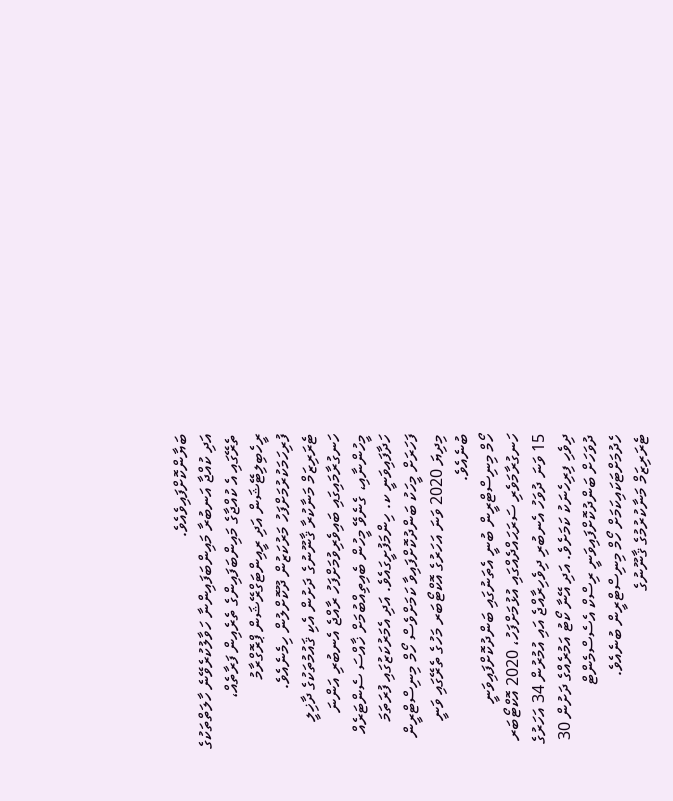ބަޔާންކޮށްފައިވެއެވެ.
އަދި ކުއްޖާ އަނބުރާ މައިންބަފައިންނާ ހަވާލުކުރެވޭނެ ހާލަތްތަކުގެ ތެރޭގައި އެ ކުއްޖާގެ މައިންބަފައިންގެ ތެރެއިން ފަރާތެއް، ރީހެބިލިޓޭޝަން އަދި ރީއިންޓަގްރޭޝަން ޕްރޮގްރާމު ފުރިހަމަކުރުމަށްފަހު މަރުކަޒުން ދޫކޮށްލުން ހިމެނެއެވެ.
ޓެރަރިޒަމް މަނާކުރާ ޤާނޫނުގެ ދަށުން އެކި ޤައުމުތަކުގެ ދާޚިލީ ހަނގުރާމައިގައި ބައިވެރިވުމަށްފަހު ރާއްޖެ އެނބުރި އަންނަ މީހުންނާއި، ގެނެވޭ މީހުން ބެއިތިއްބުމަށް ޚާއްސަ ސެންޓަރެއް ހަދާފައިވަނީ ކ. ހިންމަފުށީގައެވެ. އަދި އެމަރުކަޒުގައި ފުރަތަމަ ފަހަރަށް މީހަކު ބަންދުކޮށްފައިވާ ކަމަށްވެސް ހޯމް މިނިސްޓްރީން މިދިޔަ 2020 ވަނަ އަހަރުގެ އޮކްޓޯބަރ މަހުގެ ތެރޭގައި ވަނީ ބުނެއެވެ.
ހޯމް މިނިސްޓްރީން ބުނީ އެތަނުގައި ބަންދުކޮށްފައިވަނީ ހަނގުރާމަވެރި ސަރަޙައްދެއްގައި އުޅުމަށްފަހު، 2020 އޮކްޓޯބަރ 15 ވަނަ ދުވަހު އެނބުރި ދިވެހިރާއްޖެ އައި އުމުރުން 34 އަހަރުގެ ދިވެހި ފިރިހެނަކު ކަމަށެވެ. އަދި އޭނާ ކޯޓު އަމުރެއްގެ ދަށުން 30 ދުވަހަށް ބަންދުކޮށްފައިވަނީ ރިސްކް އެސެސްމެންޓް ހެދުމަށްޓަކައިކަމަށް ހޯމް މިނިސްޓްރީން ބުނެއެވެ.
ޓެރަރިޒަމް މަނާކުރުމުގެ ޤާނޫނުގެ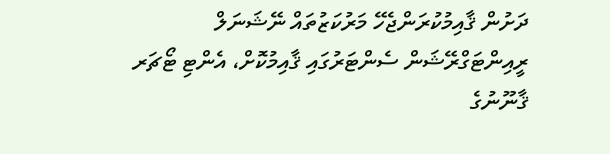ދަށުން ޤާއިމުކުރަންޖެހޭ މަރުކަޒުތައް ނޭޝަނަލް ރީއިންޓަގްރޭޝަން ސެންޓަރުގައި ޤާއިމުކޮށް، އެންޓި ޓޯޗަރ ޤާނޫނުގެ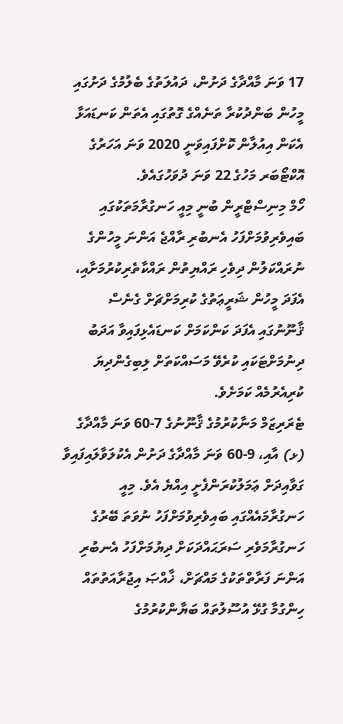17 ވަނަ މާއްދާގެ ދަށުން، ދައުލަތުގެ ބެލުމުގެ ދަށުގައި މީހުން ބަންދުކުރާ ތަނެއްގެ ގޮތުގައި އެތަން ކަނޑައަޅާ އެކަން އިއުލާން ކޮށްފައިވަނީ 2020 ވަނަ އަހަރުގެ އޮކްޓޯބަރ މަހުގެ 22 ވަނަ ދުވަހުގައެވެ.
ހޯމް މިނިސްޓްރީން ބުނީ މިއީ ހަނގުރާމަތަކުގައި ބައިވެރިވުމަށްފަހު އެނބުރި ރާއްޖެ އަންނަ މީހުންގެ ނުރައްކަލުން ދިވެހި ރައްޔިތުން ރައްކާތެރިކުރުމަށާއި، އެފަދަ މީހުން ޝަރީޢަތުގެ ކުރިމަށްޗަށް ގެނެސް ޤާނޫނުގައި އެފަދަ ކަންކަމަށް ކަނޑައެޅިފައިވާ އަދަބު ދިނުމަށްޓަކައި ކުރެވޭ މަސައްކަތަށް ލިބިގެންދިޔަ ކުރިއެރުމެއް ކަމަށެވެ.
ޓެރަރިޒަމް މަނާކުރުމުގެ ޤާނޫނުގެ 7-60 ވަނަ މާއްދާގެ (ޅ) އާއި، 9-60 ވަނަ މާއްދާގެ ދަށުން އެކުލަވާލައިފައިވާ ގަވާއިދަށް ޢަމަލުކުރަންފެށީ އިއްޔެ އެވެ. މިއީ ހަނގުރާމައެއްގައި ބައިވެރިވުމަށްފަހު ނުވަތަ ބޭރުގެ ހަނގުރާމަވެރި ސަރަޙައްދަކަށް ދިޔުމަށްފަހު އެނބުރި އަންނަ ފަރާތްތަކުގެ މައްޗަށް، ޚާއްޞަ އިޖުރާއަތުތައް ހިންގުމާ ގުޅޭ އުސޫލުތައް ބަޔާންކުރުމުގެ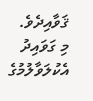ޤަވާއިދެވެ.
މި ގަވައިދު އެކުލަވާލުމުގެ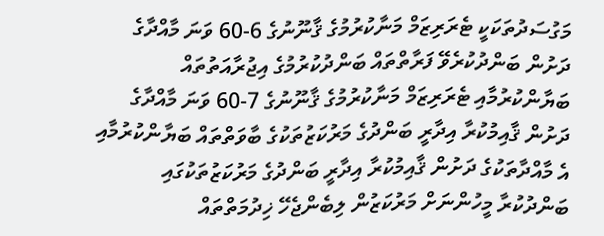މަގުސަދުތަކަކީ ޓެރަރިޒަމް މަނާކުރުމުގެ ޤާނޫނުގެ 6-60 ވަނަ މާއްދާގެ ދަށުން ބަންދުކުރެވޭ ފަރާތްތައް ބަންދުކުރުމުގެ އިޖުރާއަތުތައް ބަޔާންކުރުމާއި ޓެރަރިޒަމް މަނާކުރުމުގެ ޤާނޫނުގެ 7-60 ވަނަ މާއްދާގެ ދަށުން ޤާއިމުކުރާ އިދާރީ ބަންދުގެ މަރުކަޒުތަކުގެ ބާވަތްތައް ބަޔާންކުރުމާއި އެ މާއްދާތަކުގެ ދަށުން ޤާއިމުކުރާ އިދާރީ ބަންދުގެ މަރުކަޒުތަކުގައި ބަންދުކުރާ މީހުންނަށް މަރުކަޒުން ލިބެންޖެހޭ ޚިދުމަތްތައް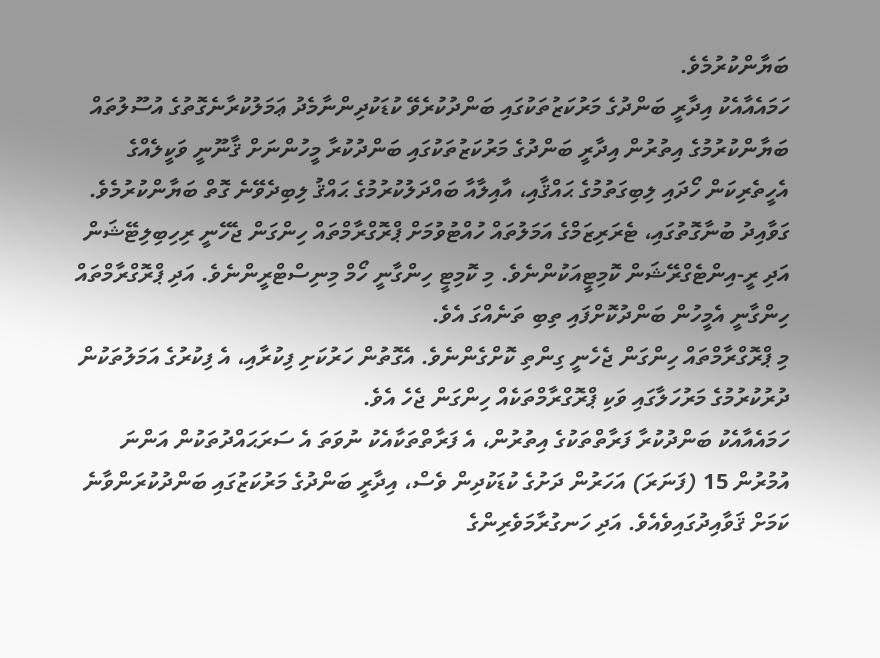ބަޔާންކުރުމެވެ.
ހަމައެއާއެކު އިދާރީ ބަންދުގެ މަރުކަޒުތަކުގައި ބަންދުކުރެވޭ ކުޑަކުދިންނާމެދު ޢަމަލުކުރާނެގޮތުގެ އުސޫލުތައް ބަޔާންކުރުމުގެ އިތުރުން އިދާރީ ބަންދުގެ މަރުކަޒުތަކުގައި ބަންދުކުރާ މީހުންނަށް ޤާނޫނީ ވަކީލެއްގެ އެހީތެރިކަން ހޯދައި ލިބިގަތުމުގެ ޙައްޤާއި، އާއިލާއާ ބައްދަލުކުރުމުގެ ޙައްޤު ލިބިދެވޭނެ ގޮތް ބަޔާންކުރުމެވެ.
ގަވާއިދު ބުނާގޮތުގައި، ޓެރަރިޒަމްގެ އަމަލުތައް ހުއްޓުވުމަށް ޕްރޮގްރާމްތައް ހިންގަން ޖެހޭނީ ރިހިބިލިޓޭޝަން އަދި ރީ-އިންޓެގްރޭޝަން ކޮމިޓީއަކުންނެވެ. މި ކޮމިޓީ ހިންގާނީ ހޯމް މިނިސްޓްރީންނެވެ. އަދި ޕްރޮގްރާމްތައް ހިންގާނީ އެމީހުން ބަންދުކޮށްފައި ތިބި ތަނެއްގަ އެވެ.
މި ޕްރޮގްރާމްތައް ހިންގަން ޖެހެނީ ގިންތި ކޮށްގެންނެވެ. އެގޮތުން ހަރުކަށި ފިކުރާއި، އެ ފިކުރުގެ އަމަލުތަކުން ދުރުކުރުމުގެ މަރުހަލާގައި ވަކި ޕްރޮގްރާމްތަކެއް ހިންގަން ޖެހެ އެވެ.
ހަމައެއާއެކު ބަންދުކުރާ ފަރާތްތަކުގެ އިތުރުން، އެ ފަރާތްތަކާއެކު ނުވަތަ އެ ސަރަޙައްދުތަކުން އަންނަ އުމުރުން 15 (ފަނަރަ) އަހަރުން ދަށުގެ ކުޑަކުދިން ވެސް، އިދާރީ ބަންދުގެ މަރުކަޒުގައި ބަންދުކުރަންވާނެ ކަމަށް ޤަވާއިދުގައިވެއެވެ. އަދި ހަނގުރާމަވެރިންގެ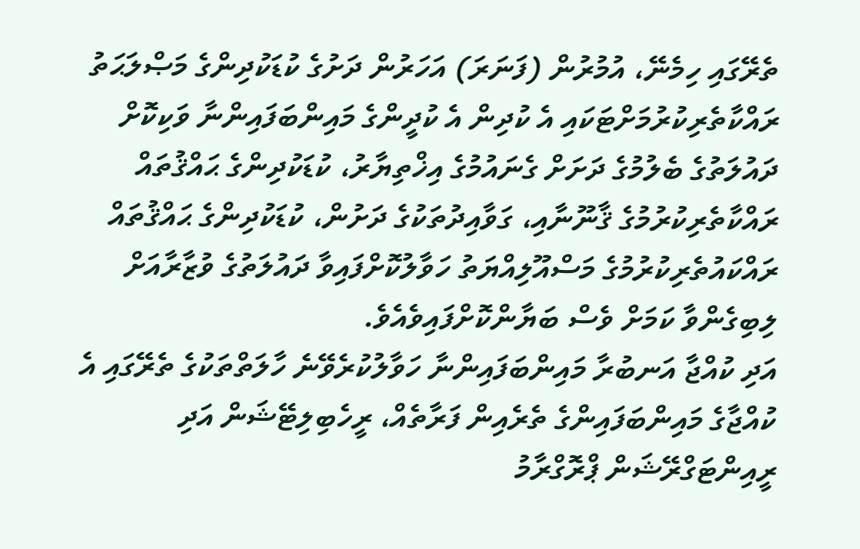ތެރޭގައި ހިމެނޭ، އުމުރުން (ފަނަރަ) އަހަރުން ދަށުގެ ކުޑަކުދިންގެ މަޞްލަޙަތު ރައްކާތެރިކުރުމަށްޓަކައި އެ ކުދިން އެ ކުދީންގެ މައިންބަފައިންނާ ވަކިކޮށް ދައުލަތުގެ ބެލުމުގެ ދަށަށް ގެނައުމުގެ އިޚްތިޔާރު، ކުޑަކުދިންގެ ޙައްޤުތައް ރައްކާތެރިކުރުމުގެ ޤާނޫނާއި، ގަވާއިދުތަކުގެ ދަށުން، ކުޑަކުދިންގެ ޙައްޤުތައް ރައްކައުތެރިކުރުމުގެ މަސްއޫލިއްޔަތު ހަވާލުކޮށްފައިވާ ދައުލަތުގެ ވުޒާރާއަށް ލިބިގެންވާ ކަމަށް ވެސް ބަޔާންކޮށްފައިވެއެވެ.
އަދި ކުއްޖާ އަނބުރާ މައިންބަފައިންނާ ހަވާލުކުރެވޭނެ ހާލަތްތަކުގެ ތެރޭގައި އެ ކުއްޖާގެ މައިންބަފައިންގެ ތެރެއިން ފަރާތެއް، ރީހެބިލިޓޭޝަން އަދި ރީއިންޓަގްރޭޝަން ޕްރޮގްރާމު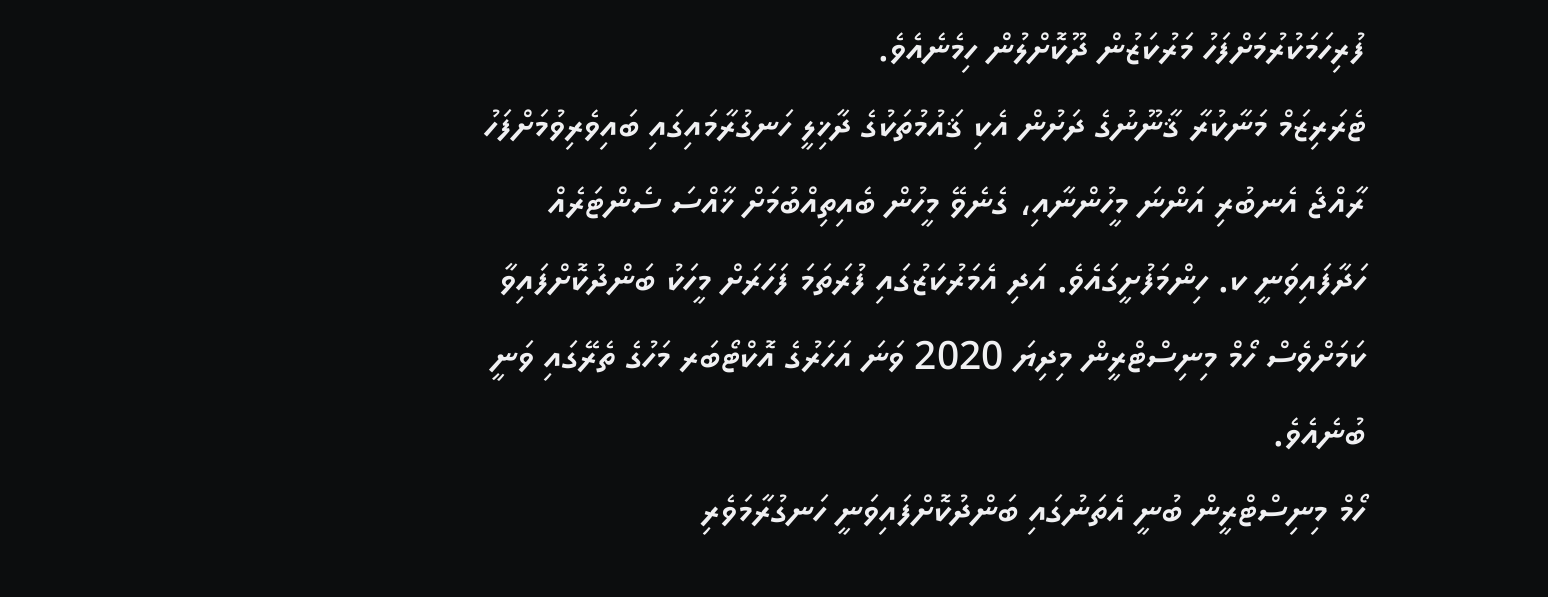ފުރިހަމަކުރުމަށްފަހު މަރުކަޒުން ދޫކޮށްލުން ހިމެނެއެވެ.
ޓެރަރިޒަމް މަނާކުރާ ޤާނޫނުގެ ދަށުން އެކި ޤައުމުތަކުގެ ދާޚިލީ ހަނގުރާމައިގައި ބައިވެރިވުމަށްފަހު ރާއްޖެ އެނބުރި އަންނަ މީހުންނާއި، ގެނެވޭ މީހުން ބެއިތިއްބުމަށް ޚާއްސަ ސެންޓަރެއް ހަދާފައިވަނީ ކ. ހިންމަފުށީގައެވެ. އަދި އެމަރުކަޒުގައި ފުރަތަމަ ފަހަރަށް މީހަކު ބަންދުކޮށްފައިވާ ކަމަށްވެސް ހޯމް މިނިސްޓްރީން މިދިޔަ 2020 ވަނަ އަހަރުގެ އޮކްޓޯބަރ މަހުގެ ތެރޭގައި ވަނީ ބުނެއެވެ.
ހޯމް މިނިސްޓްރީން ބުނީ އެތަނުގައި ބަންދުކޮށްފައިވަނީ ހަނގުރާމަވެރި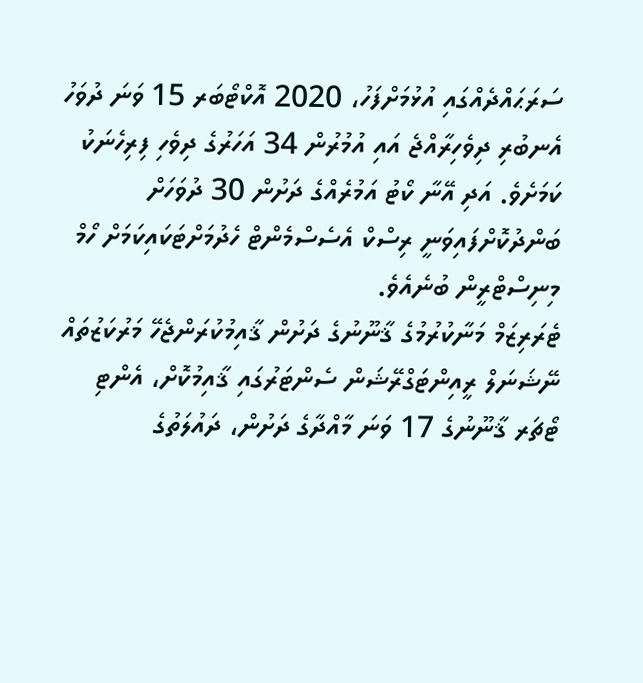ސަރަޙައްދެއްގައި އުޅުމަށްފަހު، 2020 އޮކްޓޯބަރ 15 ވަނަ ދުވަހު އެނބުރި ދިވެހިރާއްޖެ އައި އުމުރުން 34 އަހަރުގެ ދިވެހި ފިރިހެނަކު ކަމަށެވެ. އަދި އޭނާ ކޯޓު އަމުރެއްގެ ދަށުން 30 ދުވަހަށް ބަންދުކޮށްފައިވަނީ ރިސްކް އެސެސްމެންޓް ހެދުމަށްޓަކައިކަމަށް ހޯމް މިނިސްޓްރީން ބުނެއެވެ.
ޓެރަރިޒަމް މަނާކުރުމުގެ ޤާނޫނުގެ ދަށުން ޤާއިމުކުރަންޖެހޭ މަރުކަޒުތައް ނޭޝަނަލް ރީއިންޓަގްރޭޝަން ސެންޓަރުގައި ޤާއިމުކޮށް، އެންޓި ޓޯޗަރ ޤާނޫނުގެ 17 ވަނަ މާއްދާގެ ދަށުން، ދައުލަތުގެ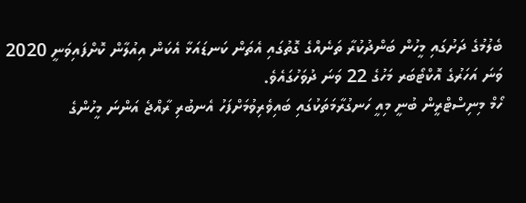ބެލުމުގެ ދަށުގައި މީހުން ބަންދުކުރާ ތަނެއްގެ ގޮތުގައި އެތަން ކަނޑައަޅާ އެކަން އިއުލާން ކޮށްފައިވަނީ 2020 ވަނަ އަހަރުގެ އޮކްޓޯބަރ މަހުގެ 22 ވަނަ ދުވަހުގައެވެ.
ހޯމް މިނިސްޓްރީން ބުނީ މިއީ ހަނގުރާމަތަކުގައި ބައިވެރިވުމަށްފަހު އެނބުރި ރާއްޖެ އަންނަ މީހުންގެ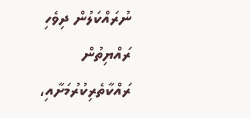ނުރައްކަލުން ދިވެހި ރައްޔިތުން ރައްކާތެރިކުރުމަށާއި،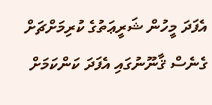އެފަދަ މީހުން ޝަރީޢަތުގެ ކުރިމަށްޗަށް ގެނެސް ޤާނޫނުގައި އެފަދަ ކަންކަމަށް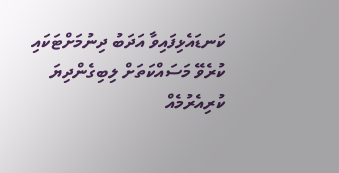ކަނޑައެޅިފައިވާ އަދަބު ދިނުމަށްޓަކައި ކުރެވޭ މަސައްކަތަށް ލިބިގެންދިޔަ ކުރިއެރުމެއް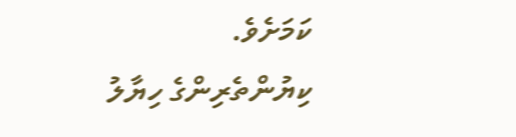ކަމަށެވެ.
ކިޔުންތެރިންގެ ހިޔާލު